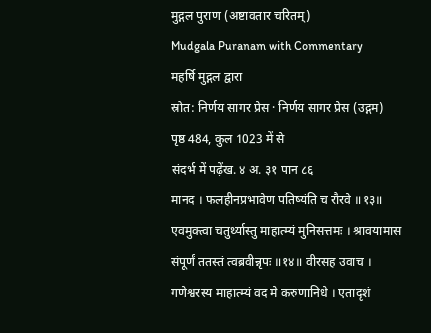मुद्गल पुराण (अष्टावतार चरितम्)
Mudgala Puranam with Commentary
महर्षि मुद्गल द्वारा
स्रोत: निर्णय सागर प्रेस · निर्णय सागर प्रेस (उद्गम)
पृष्ठ 484, कुल 1023 में से
संदर्भ में पढ़ेंख. ४ अ. ३१ पान ८६
मानद । फलहीनप्रभावेण पतिष्यंति च रौरवे ॥१३॥ एवमुक्त्वा चतुर्थ्यास्तु माहात्म्यं मुनिसत्तमः । श्रावयामास संपूर्णं ततस्तं त्वब्रवीन्नृपः ॥१४॥ वीरसह उवाच । गणेश्वरस्य माहात्म्यं वद मे करुणानिधे । एतादृशं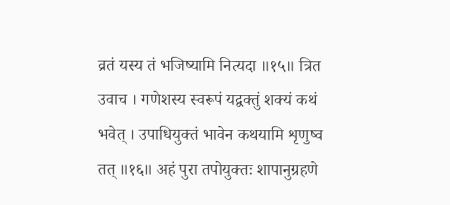व्रतं यस्य तं भजिष्यामि नित्यदा ॥१५॥ त्रित उवाच । गणेशस्य स्वरूपं यद्वक्तुं शक्यं कथं भवेत् । उपाधियुक्तं भावेन कथयामि शृणुष्व तत् ॥१६॥ अहं पुरा तपोयुक्तः शापानुग्रहणे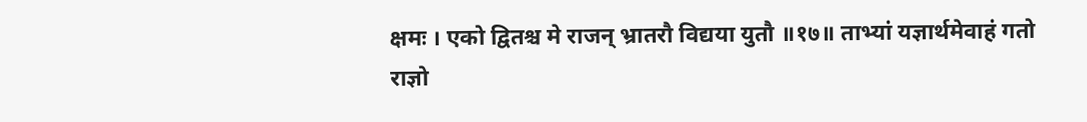क्षमः । एको द्वितश्च मे राजन् भ्रातरौ विद्यया युतौ ॥१७॥ ताभ्यां यज्ञार्थमेवाहं गतो राज्ञो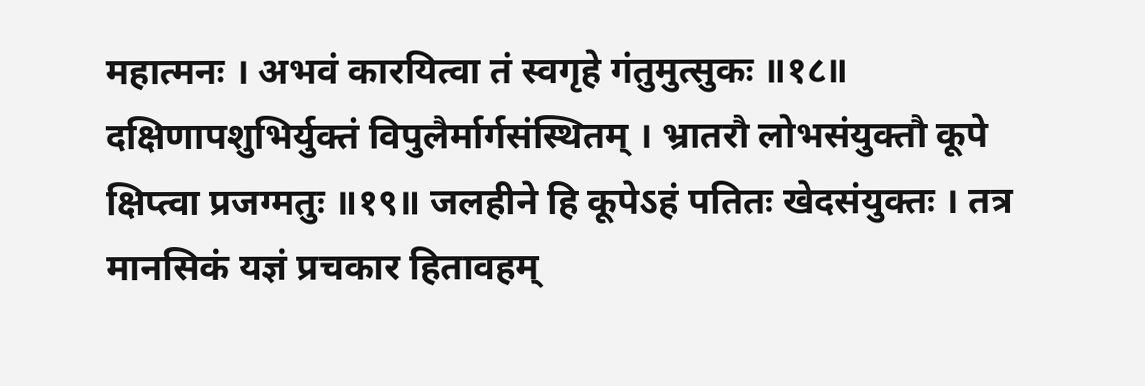महात्मनः । अभवं कारयित्वा तं स्वगृहे गंतुमुत्सुकः ॥१८॥ दक्षिणापशुभिर्युक्तं विपुलैर्मार्गसंस्थितम् । भ्रातरौ लोभसंयुक्तौ कूपे क्षिप्त्वा प्रजग्मतुः ॥१९॥ जलहीने हि कूपेऽहं पतितः खेदसंयुक्तः । तत्र मानसिकं यज्ञं प्रचकार हितावहम्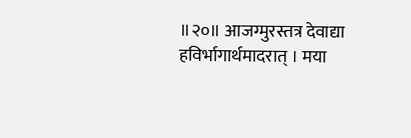॥२०॥ आजग्मुरस्तत्र देवाद्या हविर्भागार्थमादरात् । मया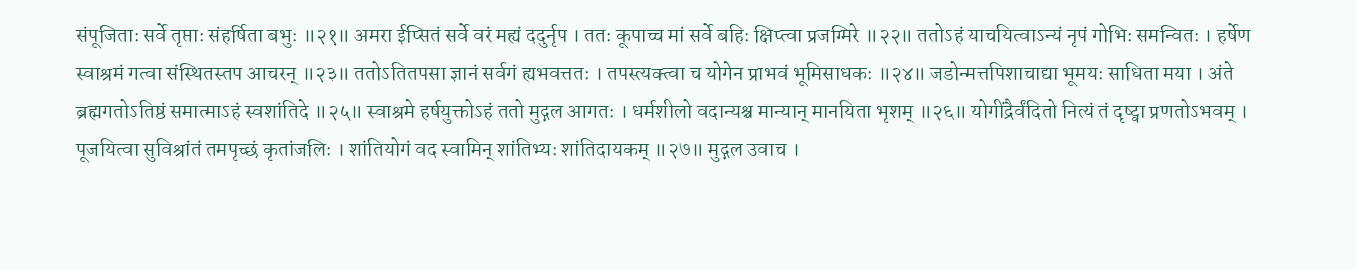संपूजिताः सर्वे तृप्ताः संहर्षिता बभुः ॥२१॥ अमरा ईप्सितं सर्वे वरं मह्यं ददुर्नृप । ततः कूपाच्च मां सर्वे बहिः क्षिप्त्वा प्रजग्मिरे ॥२२॥ ततोऽहं याचयित्वाऽन्यं नृपं गोभिः समन्वितः । हर्षेण स्वाश्रमं गत्वा संस्थितस्तप आचरन् ॥२३॥ ततोऽतितपसा ज्ञानं सर्वगं ह्यभवत्ततः । तपस्त्यक्त्वा च योगेन प्राभवं भूमिसाधकः ॥२४॥ जडोन्मत्तपिशाचाद्या भूमयः साधिता मया । अंते ब्रह्मगतोऽतिष्ठं समात्माऽहं स्वशांतिदे ॥२५॥ स्वाश्रमे हर्षयुक्तोऽहं ततो मुद्गल आगतः । धर्मशीलो वदान्यश्च मान्यान् मानयिता भृशम् ॥२६॥ योगींद्रैर्वंदितो नित्यं तं दृष्ट्वा प्रणतोऽभवम् । पूजयित्वा सुविश्रांतं तमपृच्छं कृतांजलिः । शांतियोगं वद स्वामिन् शांतिभ्यः शांतिदायकम् ॥२७॥ मुद्गल उवाच ।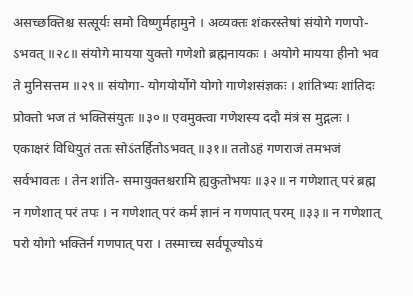असच्छक्तिश्च सत्सूर्यः समो विष्णुर्महामुने । अव्यक्तः शंकरस्तेषां संयोगे गणपो- ऽभवत् ॥२८॥ संयोगे मायया युक्तो गणेशो ब्रह्मनायकः । अयोगे मायया हीनो भव ते मुनिसत्तम ॥२९॥ संयोगा- योगयोर्योगे योगो गाणेशसंज्ञकः । शांतिभ्यः शांतिदः प्रोक्तो भज तं भक्तिसंयुतः ॥३०॥ एवमुक्त्वा गणेशस्य ददौ मंत्रं स मुद्गलः । एकाक्षरं विधियुतं ततः सोऽंतर्हितोऽभवत् ॥३१॥ ततोऽहं गणराजं तमभजं सर्वभावतः । तेन शांति- समायुक्तश्चरामि ह्यकुतोभयः ॥३२॥ न गणेशात् परं ब्रह्म न गणेशात् परं तपः । न गणेशात् परं कर्म ज्ञानं न गणपात् परम् ॥३३॥ न गणेशात् परो योगो भक्तिर्न गणपात् परा । तस्माच्च सर्वपूज्योऽयं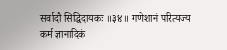सर्वादौ सिद्धिदायकः ॥३४॥ गणेशानं परित्यज्य कर्म ज्ञानादिकं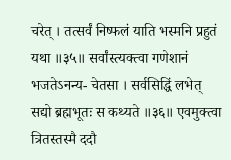चरेत् । तत्सर्वं निष्फलं याति भस्मनि प्रहुतं यथा ॥३५॥ सर्वांस्त्यक्त्वा गणेशानं भजतेऽनन्य- चेतसा । सर्वसिद्धिं लभेत् सद्यो ब्रह्मभूतः स कथ्यते ॥३६॥ एवमुक्त्वा त्रितस्तस्मै ददौ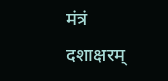मंत्रं दशाक्षरम्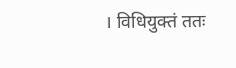। विधियुक्तं ततः